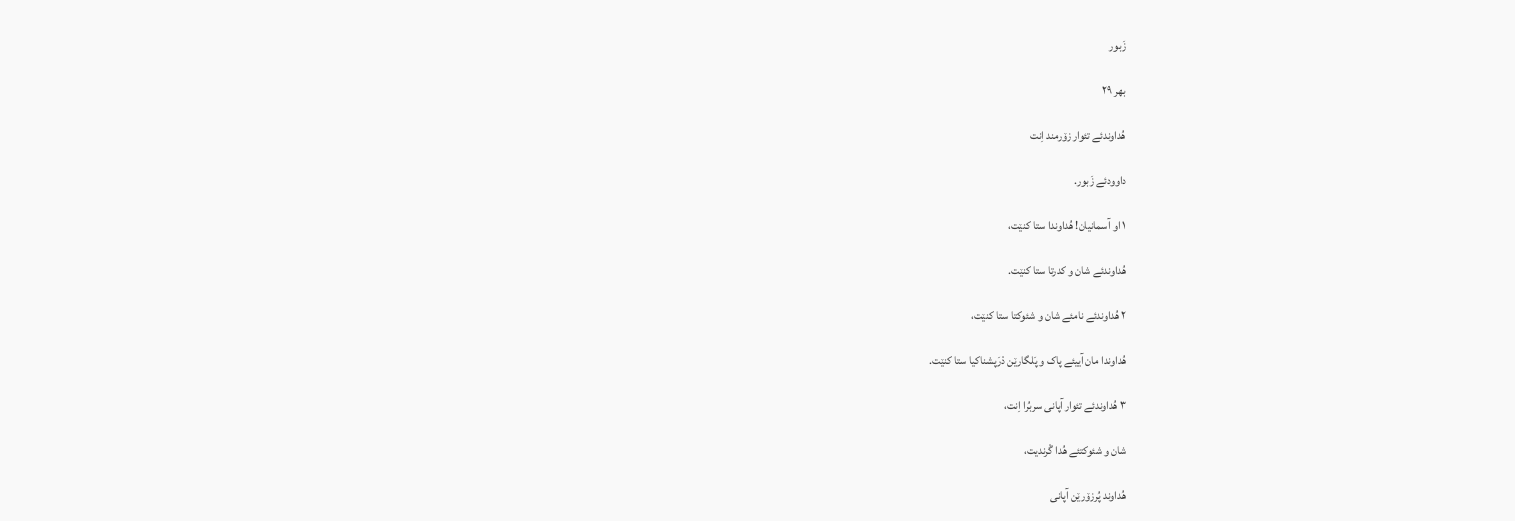زَبور

بهر ۲۹

هُداوندئے تئوار زۆرمند اِنت

داوودئے زَبور.

۱ او آسمانیان! هُداوندا ستا کنێت،

هُداوندئے شان و کدرتا ستا کنێت.

۲ هُداوندئے نامئے شان و شئوکتا ستا کنێت،

هُداوندا مان آییئے پاک و پَلگارێن دْرَپشناکیا ستا کنێت.

۳ هُداوندئے تئوار آپانی سربُرا اِنت،

شان و شئوکتئے هُدا گْرندیت،

هُداوند پُرزۆرێن آپانی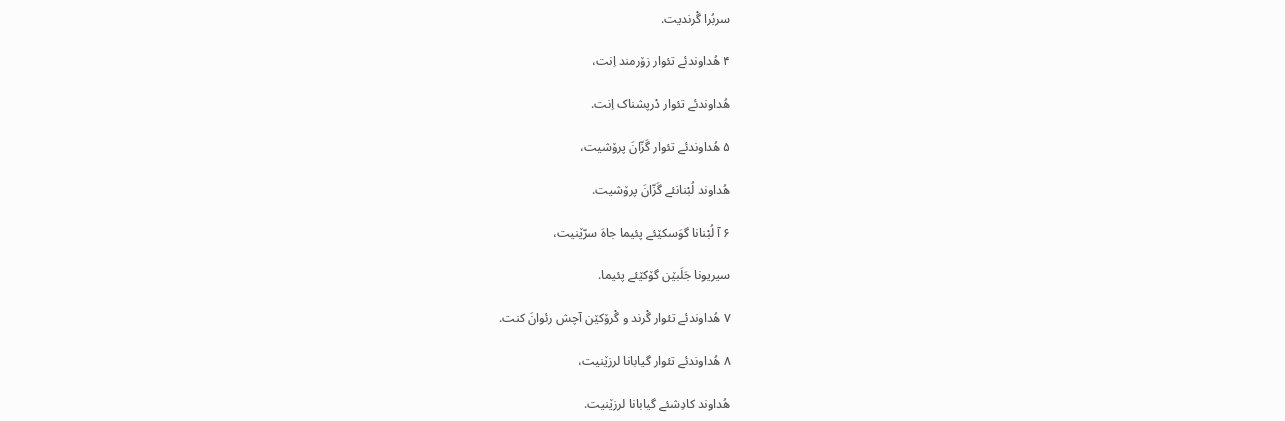سربُرا گْرندیت.

۴ هُداوندئے تئوار زۆرمند اِنت،

هُداوندئے تئوار دْرپشناک اِنت.

۵ هُداوندئے تئوار گَزّانَ پرۆشیت،

هُداوند لُبْنانئے گَزّانَ پرۆشیت.

۶ آ لُبْنانا گوَسکێئے پئیما جاهَ سرّێنیت،

سیریونا جَلَبێن گۆکێئے پئیما.

۷ هُداوندئے تئوار گْرند و گْرۆکێن آچش رئوانَ کنت.

۸ هُداوندئے تئوار گیابانا لرزێنیت،

هُداوند کادِشئے گیابانا لرزێنیت.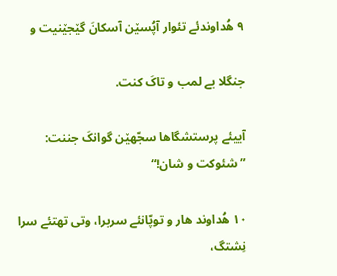۹ هُداوندئے تئوار آپُسێن آسکانَ گێجێنیت و

جنگلا بے لمب و تاکَ کنت.

آییئے پرستشگاها سجّهێن گوانکَ جننت: ”شئوکت و شان!“

۱۰ هُداوند هار و توپّانئے سربرا، وتی تهتئے سرا نِشتگ،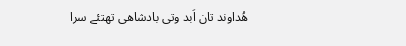هُداوند تان اَبد وتی بادشاهی تهتئے سرا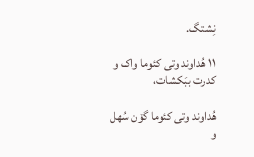نِشتگ.

۱۱ هُداوند وتی کئوما واک و کدرت ببَکشات،

هُداوند وتی کئوما گۆن سُهل و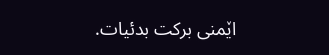اێمنی برکت بدئیات.